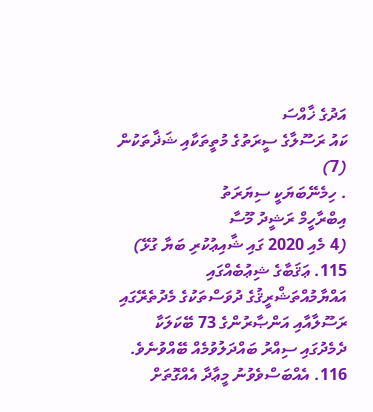އަދުގެ ޚާއްސަ
ކައު ރަސޫލާގެ ސީރަތުގެ މުތީތަކާއި ޝަޛާތަކުން (7)
. ހިމެނޭބަޔަކީ ސިޔަރަތު
އިބްރާހީމް ރަޝީދު މޫސާ
(4 މެއި 2020 ގައި ޝާއިޢުކުރި ބަޔާ ގުޅޭ)
115. ޢަޤަބާގެ ޝިޢުބެއްގައި އައްޔާމުއްތަޝްރީޤުގެ ދުވަސްތަކުގެ މެދުތެރޭގައި ރަސޫލާއާއި އަންޞާރުންގެ 73 ބޭކަލަކާ ދެމެދުގައި ސިއްރު ބައްދަލުވުމެއް ބޭއްވުނެވެ.
116. އެއްބަސްވެވުނު މީޢާދާ އެއްގޮތަށް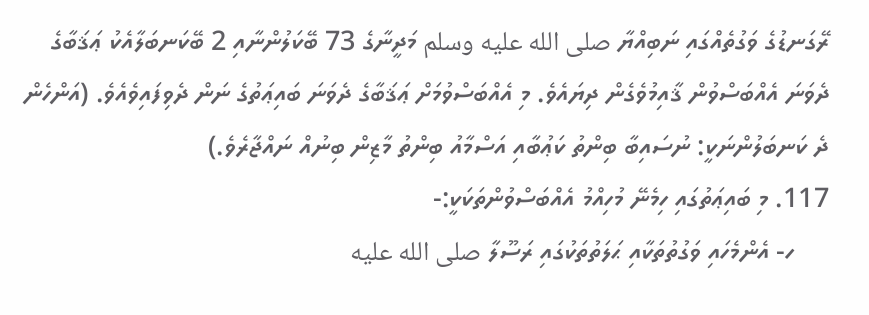ރޭގަނޑުގެ ވަގުތެއްގައި ނަބިއްޔާ صلى الله عليه وسلم މަދީނާގެ 73 ބޭކަލުންނާއި 2 ބޭކަނބަލާއެކު ޢަޤަބާގެ ދެވަނަ އެއްބަސްވުން ޤާއިމުވެގެން ދިޔައެވެ. މި އެއްބަސްވުމަށް ޢަޤަބާގެ ދެވަނަ ބައިޢަތުގެ ނަން ދެވިފައިވެއެވެ. (އަންހެން ދެ ކަނބަލުންނަކީ: ނުސައިބާ ބިންތު ކަޢުބާއި އަސްމާއު ބިންތު މާޒިން ބިނުއް ނައްޖާރެވެ.)
117. މި ބައިޢަތުގައި ހިމެނޭ މުހިއްމު އެއްބަސްވުންތަކަކީ:-
     ހ- އެންމެހައި ވަގުތުތަކާއި ޙަލަތުތަކުގައި ރަސޫލާ صلى الله عليه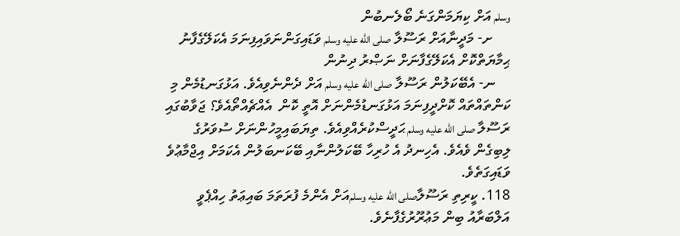وسلم އަށް ކިޔަމަންގަނެ ބޯލެނބުން
     ށ- މަދީނާއަށް ރަސޫލާ صلى الله عليه وسلم ވަޑައިގަންނަވައިފިނަމަ އެކަލޭގެފާނު ޙިމާޔަތްކޮށް އެކަލޭގެފާނަށް ނަޞްރު ދިނުން
    ނ- އެބޭކަލުން ރަސޫލާ صلى الله عليه وسلم އަށް ދެންނެވިއެވެ. އަޅުގަނޑުމެން މި ކަންތައްތައް ކޮށްދީފިނަމަ އަޅުގަނޑުމެންނަށް އޮތީ ކޮން  އެއްޗެއްތޯއެވެ؟ ޖަވާބުގައި ރަސޫލާ صلى الله عليه وسلم ޙަދީސްކުރެއްވިއެވެ. ތިޔަބައިމީހުންނަށް ސުވަރުގެ ލިބިގެން ވެއެވެ. އެހިނދު އެ ހުރިހާ ބޭކަލުންނާއި ބޭކަނބަލުން އެކަމަށް އިޖްމާޢުވެ ވަޑައިގަތެވެ.
118. ކީރިތި ރަސޫލާصلى الله عليه وسلمއަށް އެންމެ ފުރަތަމަ ބައިޢަތު ހިއްޕެވީ އަލްބަރާއު ބިން މަޢުރޫރުގެފާނެވެ.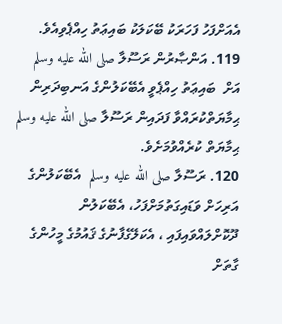އެއަށްފަހު ފަހަރަކު ބޭކަލަކު ބައިޢަތު ހިއްޕެވިއެވެ.
119. އަންޞާރުން ރަސޫލާ صلى الله عليه وسلم އަށް  ބައިޢަތު ހިއްޕެވީ އެބޭކަލުންގެ އަނބިދަރިން ޙިމާޔަތްކުރައްވާ ފަދައިން ރަސޫލާ صلى الله عليه وسلم ޙިމާޔަތް ކުރެއްވުމަށެވެ.
120. ރަސޫލާ صلى الله عليه وسلم  އެބޭކަލުންގެ އަރިހަށް ވަޑައިގަތުމަށްފަހު، އެބޭކަލުން ދޫކޮށްލައްވައިފައި ، އެކަލޭގެފާނުގެ ޤައުމުގެ މީހުންގެ ގާތަށް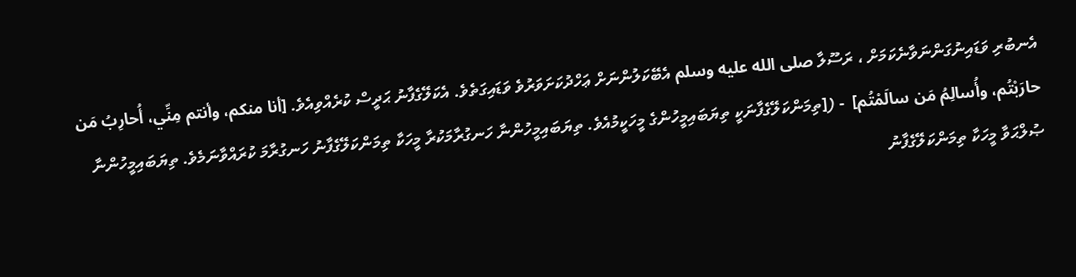އެނބުރި ވަޑައިނުގަންނަވާނެކަމަށް ، ރަސޫލާ صلى الله عليه وسلم އެބޭކަލުންނަށް ޢަހްދުކަށަވަރުވެ ވަޑައިގަތެވެ. އެކަލޭގެފާނު ޙަދީސް ކުރެއްވިއެވެ. [أنا منكم، وأنتم مِنِّي، أُحارِبُ مَن حارَبْتُم، وأُسالِمُ مَن سالَمْتُم]  - ([ތިމަންކަލޭގެފާނަކީ ތިޔަބައިމީހުންގެ މީހަކީމުއެވެ. ތިޔަބައިމީހުންނާ ހަނގުރާމަކުރާ މީހަކާ ތިމަންކަލޭގެފާނު ހަނގުރާމަ ކުރައްވާނަމެވެ. ތިޔަބައިމީހުންނާ ޞުލްޙަވާ މީހަކާ ތިމަންކަލޭގެފާނު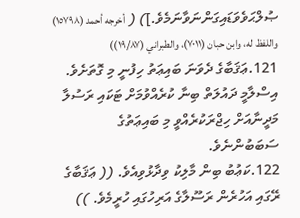ޞުލްޙަވެވަޑައިގަންނަވާނަމެވެ.]) ( أخرجه أحمد (١٥٧٩٨) واللفظ له، وابن حبان (٧٠١١)، والطبراني (١٩/٨٧))
121.ޢަޤަބާގެ ދެވަނަ ބައިޢަތު ހިފުނީ މި ގޮތަށެވެ. އިސްލާމީ ދައުލަތް ބިނާ ކުރެއްވުމަށް ޓަކައި ރަސުލާ މަދީނާއަށް ހިޖްރަކުރެއްވީ މި ބައިޢަތުގެ ސަބަބުންނެވެ.
122.ކަޢުބު ބިން މާލިކު ވިދާޅުވިއެވެ. (( ޢަޤަބާގެ ރޭގައި އަހުރެން ރަސޫލާގެ އަރިހުގައި ހުރީމެވެ. ))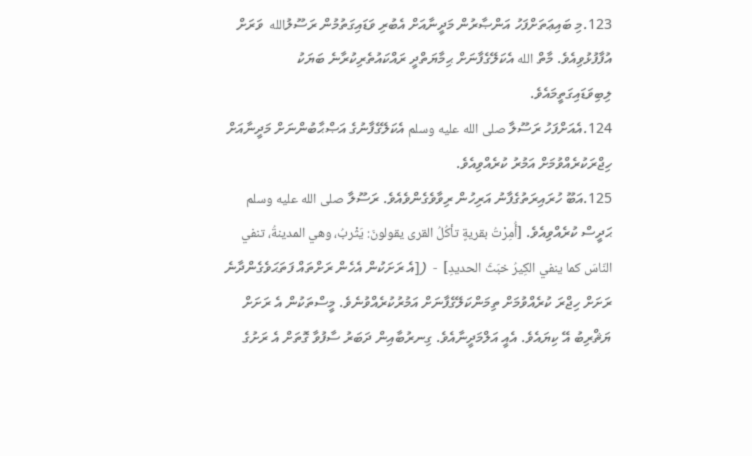123.މި ބައިޢަތަށްފަހު އަންޞާރުން މަދީނާއަށް އެބުރި ވަޑައިގަތުމުން ރަސޫލުالله  ވަރަށް އުފާފުޅުވިއެވެ. މާތް الله އެކަލޭގެފާނަށް ޙިމާޔަތްދީ ރައްކައުތެރިކުރާނެ ބަޔަކު ލިބިވަޑައިގަތީމައެވެ.
124.އެއަށްފަހު ރަސޫލާ صلى الله عليه وسلم އެކަލޭގެފާނުގެ އަޞްޙާބުންނަށް މަދީނާއަށް ހިޖްރަކުރެއްވުމަށް އަމުރު ކުރެއްވިއެވެ.
125.އަބޫ ހުރައިރަތުގެފާނު އަރިހުން ރިވާވެގެންވެއެވެ. ރަސޫލާ صلى الله عليه وسلم ޙަދީސް ކުރެއްވިއެވެ. [أُمِرْتُ بقريةٍ تأكُلُ القرى يقولونَ: يَثْربُ، وهي المدينةُ، تنفي النّاسَ كما ينفي الكِيرُ خبَثَ الحديدِ]  -  ([އެ ރަށަކުން އެހެން ރަށްތައް ފަތަޙަވެގެންދާނެ ރަށަށް ހިޖްރަ ކުރެއްވުމަށް ތިމަންކަލޭގެފާނަށް އަމުރުކުރެއްވުނެވެ. މީސްތަކުން އެ ރަށަށް ޔަޘްރިބު އޭ ކިޔައެވެ. އެއީ އަލްމަދީނާއެވެ. ގިނރުބާއިން ދަބަރު ސާފުވާ ގޮތަށް އެ ރަށުގެ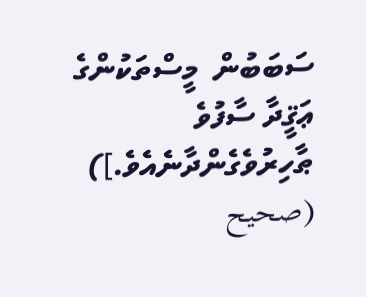ސަބަބުން  މީސްތަކުންގެ ޢަޤީދާ ސާފުވެ ޠާހިރުވެގެންދާނެއެވެ.]) (صحيح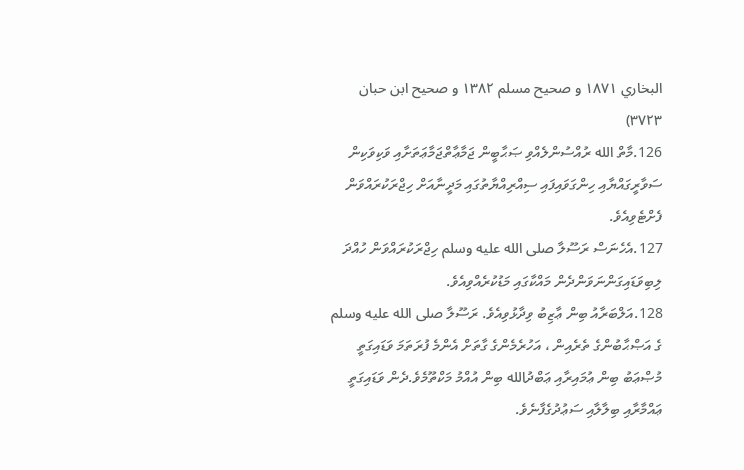البخاري ١٨٧١ و صحيح مسلم ١٣٨٢ و صحيح ابن حبان ٣٧٢٣)
126.މާތް الله ރުއްސުންލެއްވި ޞަޙާބީން ޖަމާޢާތްޖަމާޢަތަށާއި ވަކިވަކިން ސަވާރީގައްޔާއި ހިންގަވައިފައި ސިއްރިއްޔާތުގައި މަދީނާއަށް ހިޖްރަކުރައްވަން ފެށްޓެވިއެވެ.
127.އެހެނަސް ރަސޫލާ صلى الله عليه وسلم ހިޖްރަކުރައްވަން ހުއްދަ ލިބިވަޑައިގަންނަވަންދެން މައްކާގައި މަޑުކުރެއްވިއެވެ.
128.އަލްބަރާއު ބިން ޢާޒިބު ވިދާޅުވިއެވެ. ރަސޫލާ صلى الله عليه وسلم ގެ އަޞްޙާބުންގެ ތެރެއިން ، އަހުރެމެންގެ ގާތަށް އެންމެ ފުރަތަމަ ވަޑައިގަތީ މުޞްޢަބު ބިން ޢުމައިރާއި ޢަބްދުالله ބިން އުއްމު މަކްތޫމެވެ.ދެން ވަޑައިގަތީ ޢައްމާރާއި ބިލާލާއި ސަޢުދުގެފާނެވެ.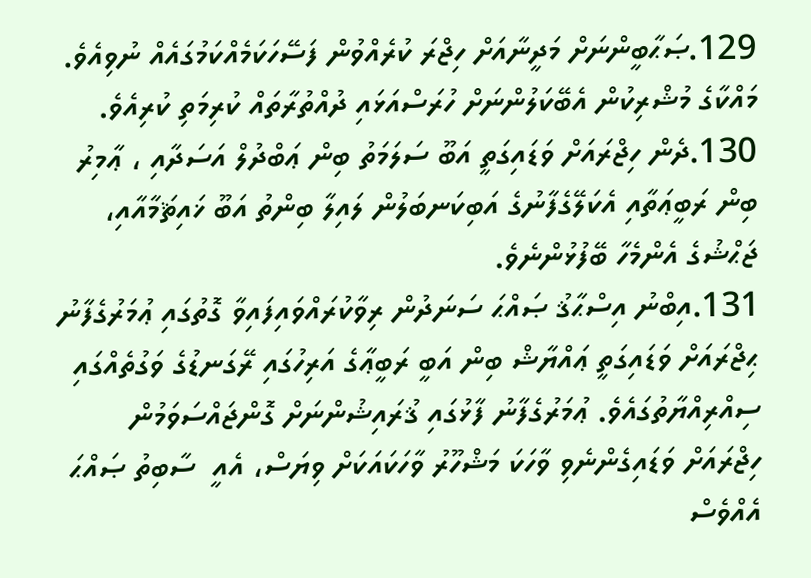129.ޞަޙާބީންނަށް މަދީނާއަށް ހިޖްރަ ކުރެއްވުން ފަސޭހަކަމެއްކަމުގައެއް ނުވިއެވެ. މައްކާގެ މުޝްރިކުން އެބޭކަލުންނަށް ހުރަސްއަޅައި ދުއްތުރާތައް ކުރިމަތި ކުރިއެވެ.
130.ދެން ހިޖްރައަށް ވަޑައިގަތީ އަބޫ ސަލަމަތު ބިން ޢަބްދުލް އަސަދާއި ، ޢާމިރު ބިން ރަބީޢަތާއި އެކަލޭގެފާނުގެ އަބިކަނބަލުން ލައިލާ ބިންތު އަބޫ ޚައިޘަމާއާއި،  ޖަޙްޝުގެ އެންމެހާ ބޭފުޅުންނެވެ.
131.އިބްނު އިސްޙާޤު ޞައްޙަ ސަނަދުން ރިވާކުރައްވައިފައިވާ ގޮތުގައި ޢުމަރުގެފާނު ޙިޖްރައަށް ވަޑައިގަތީ ޢައްޔާޝް ބިން އަބީ ރަބީޢާގެ އަރިހުގައި ރޭގަނޑުގެ ވަގުތެއްގައި ސިއްރިއްޔާތުގައެވެ. ޢުމަރުގެފާނު ފާޅުގައި ޤުރައިޝުންނަށް ގޮންޖައްސަވަމުން ހިޖްރައަށް ވަޑައިގެންނެވި ވާހަކަ މަޝްހޫރު ވާހަކައަކަށް ވިޔަސް، އެއީ  ސާބިތު ޞައްޙަ އެއްވެސް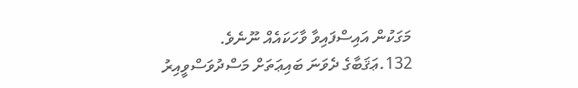މަގަކުން އައިސްފައިވާ ވާހަކައެއް ނޫނެވެ.
132.ޢަޤަބާގެ ދެވަނަ ބައިޢަތަށް މަސްދުވަސްވީއިރު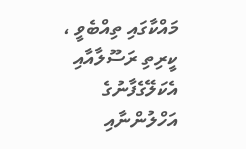މައްކާގައި ތިއްބެވީ ، ކީރިތި ރަސޫލާއާއި އެކަލޭގެފާނުގެ އަހްލުންނާއި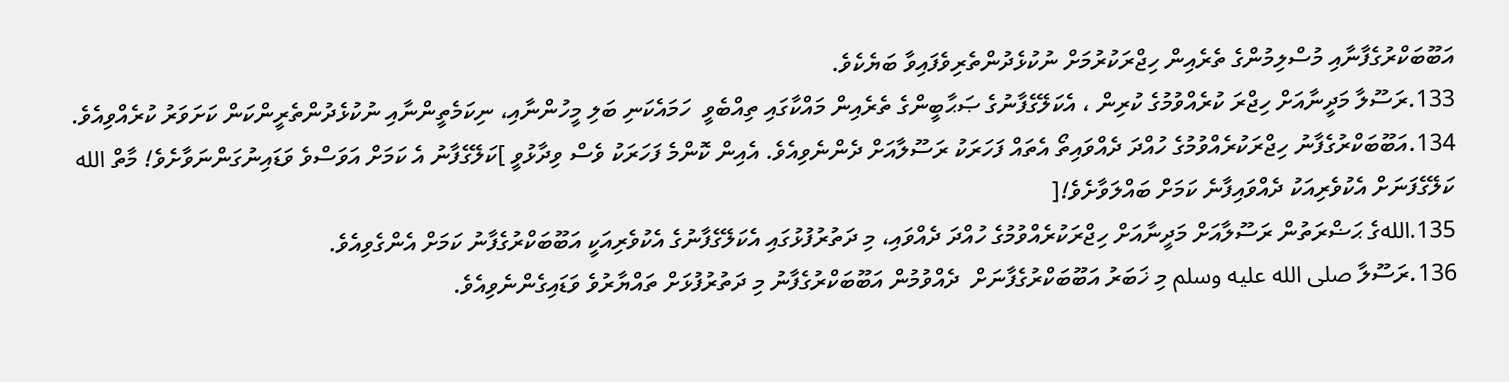އަބޫބަކްރުގެފާނާއި މުސްލިމުންގެ ތެރެއިން ހިޖްރަކުރުމަށް ނުކުޅެދުންތެރިވެފައިވާ ބަޔެކެވެ.
133.ރަސޫލާ މަދީނާއަށް ހިޖްރަ ކުރެއްވުމުގެ ކުރިން ، އެކަލޭގެފާނުގެ ޞަޙާބީންގެ ތެރެއިން މައްކާގައި ތިއްބެވީ  ހަމައެކަނި ބަލި މީހުންނާއި، ނިކަމެތީންނާއި ނުކުޅެދުންތެރީންކަން ކަށަވަރު ކުރެއްވިއެވެ.
134.އަބޫބަކްރުގެފާނު ހިޖްރަކުރެއްވުމުގެ ހުއްދަ ދެއްވައިތޯ އެތައް ފަހަރަކު ރަސޫލާއަށް ދެންނެވިއެވެ. އެއިން ކޮންމެ ފަހަރަކު ވެސް ވިދާޅުވީ ]ކަލޭގެފާނު އެ ކަމަށް އަވަސްވެ ވަޑައިނުގަންނަވާށެވެ! މާތް الله ކަލޭގެފަނަށް އެކުވެރިއަކު ދެއްވައިފާނެ ކަމަށް ބައްލަވާށެވެ![
135.اللهގެ ޙަޟްރަތުން ރަސޫލާއަށް މަދީނާއަށް ހިޖްރަކުރެއްވުމުގެ ހުއްދަ ދެއްވައި، މި ދަތުރުފުޅުގައި އެކަލޭގެފާނުގެ އެކުވެރިއަކީ އަބޫބަކްރުގެފާނު ކަމަށް އެންގެވިއެވެ.
136.ރަސޫލާ صلى الله عليه وسلم މި ޚަބަރު އަބޫބަކްރުގެފާނަށް  ދެއްވުމުން އަބޫބަކްރުގެފާނު މި ދަތުރުފުޅަށް ތައްޔާރުވެ ވަޑައިގެންނެވިއެވެ.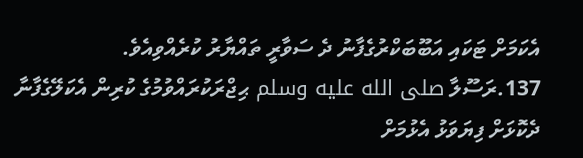އެކަމަށް ޓަކައި އަބޫބަކްރުގެފާނު ދެ ސަވާރީ ތައްޔާރު ކުރެއްވިއެވެ.
137.ރަސޫލާ صلى الله عليه وسلم ޙިޖްރަކުރައްވުމުގެ ކުރިން އެކަލޭގެފާނާ ދެކޮޅަށް ފިޔަވަޅު އެޅުމަށް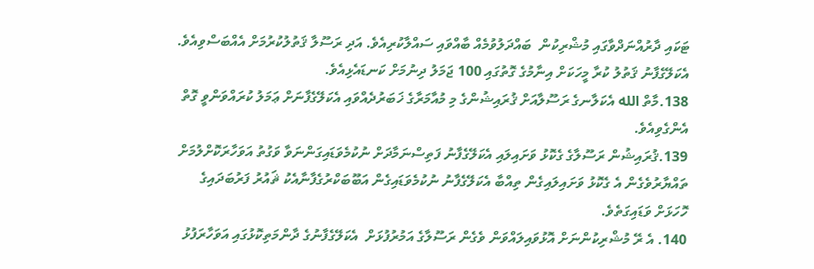ޓަކައި ދާރުއްނަދްވާގައި މުޝްރިކުން  ބައްދަލުވުމެއް ބާއްވައި ސައްލާކުރިއެވެ. އަދި ރަސޫލާ ޤަތުލުކުރުމަށް އެއްބަސްވިއެވެ. އެކަލޭގެފާނު ޤަތުލު ކުރާ މީހަކަށް އިނާމުގެ ގޮތުގައި 100 ޖަމަލު ދިނުމަށް ކަނޑައެޅިއެވެ.
138.މާތް الله އެކަލާނގެ ރަސޫލާއަށް ޤުރައިޝުންގެ މި މުއާމަރާގެ ޚަބަރުދެއްވައި އެކަލޭގެފާނަށް ޢަމަލު ކުރައްވަންވީ ގޮތް އެންގެވިއެވެ.
139.ޤުރައިޝުން ރަސޫލާގެ ގެކޮޅު ވަށައިލައި އެކަލޭގެފާނު ފަތިސްނަމާދަށް ނުކުމެވަޑައިގަންނަވާ ވަގުތު އަވަހާރަކޮށްލުމަށް  ތައްޔާރުވެގެން އެ ގެކޮޅު ވަށައިލައިގެން ތިއްބާ އެކަލޭގެފާނު ނުކުމެވަޑައިގެން އަބޫބަކްރުގެފާނާއެކު ޘައުރު ފަރުބަދައިގެ ހޮހަޅަށް ވަޑައިގަތެވެ.
140. އެ ރޭ މުޝްރިކުންނަށް އޮޅުވައިލައްވަން ވެގެން ރަސޫލާގެ އަމުރުފުޅަށް  އެކަލޭގެފާނުގެ ދާންމަތިކޮޅުގައި އަވަހާރަފުޅު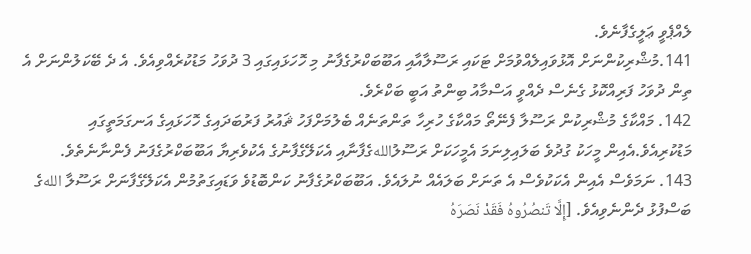ލެއްޕެވީ ޢަލީގެފާނެވެ.
141.މުޝްރިކުންނަށް އޮޅުވައިލެއްވުމަށް ޓަކައި ރަސޫލާއާއި އަބޫބަކްރުގެފާނު މި ހޮހަޅައިގައި 3 ދުވަހު މަޑުކުރެއްވިއެވެ. އެ ދެ ބޭކަލުންނަށް އެ ތިން ދުވަހު ފަރިއްކޮޅު ގެނެސް ދެއްވީ އަސްމާއު ބިންތު އަބީ ބަކްރެވެ.
142. މައްކާގެ މުޝްރިކުން ރަސޫލާ ފެނޭތޯ މައްކާގެ ހުރިހާ ތަންތަނެއް ބެލުމަށްފަހު ޘައުރު ފަރުބަދައިގެ ހޮހަޅައިގެ އަނގަމަތީގައި މަޑުކުރިއެވެ.އެއިން މީހަކު ގުދުވެ ބަލައިލިނަމަ އެމީހަކަށް ރަސޫލުاللهގެފާނާއި އެކަލޭގެފާނުގެ އެކުވެރިޔާ އަބޫބަކްރުގެފަނު ފެންނާނެތެވެ.
143. ނަމަވެސް އެއިން އެކަކުވެސް އެ ތަނަށް ބަލައެއް ނުލައެވެ. އަބޫބަކްރުގެފާނު ކަންބޮޑުވެ ވަޑައިގަތުމުން އެކަލޭގެފާނަށް ރަސޫލާ اللهގެ ބަސްފުޅު ދެންނެވިއެވެ. [إِلَّا تَنصُرُوهُ فَقَدْ نَصَرَهُ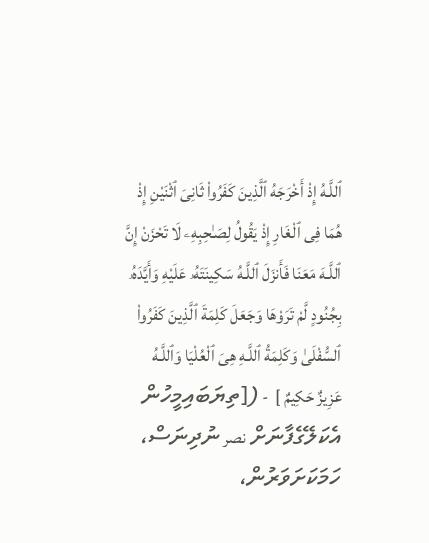ٱللَّـهُ إِذْ أَخْرَجَهُ ٱلَّذِينَ كَفَرُوا۟ ثَانِىَ ٱثْنَيْنِ إِذْ هُمَا فِى ٱلْغَارِ إِذْ يَقُولُ لِصَـٰحِبِهِۦ لَا تَحْزَنْ إِنَّ ٱللَّـهَ مَعَنَا فَأَنزَلَ ٱللَّـهُ سَكِينَتَهُۥ عَلَيْهِ وَأَيَّدَهُۥ بِجُنُودٍ لَّمْ تَرَوْهَا وَجَعَلَ كَلِمَةَ ٱلَّذِينَ كَفَرُوا۟ ٱلسُّفْلَىٰ وَكَلِمَةُ ٱللَّـهِ هِىَ ٱلْعُلْيَا وَٱللَّـهُ عَزِيزٌ حَكِيمٌ ]  - ([ތިޔަބައިމީހުން އެކަލޭގެފާނަށް نصر ނުދިނަސް، ހަމަކަށަވަރުން،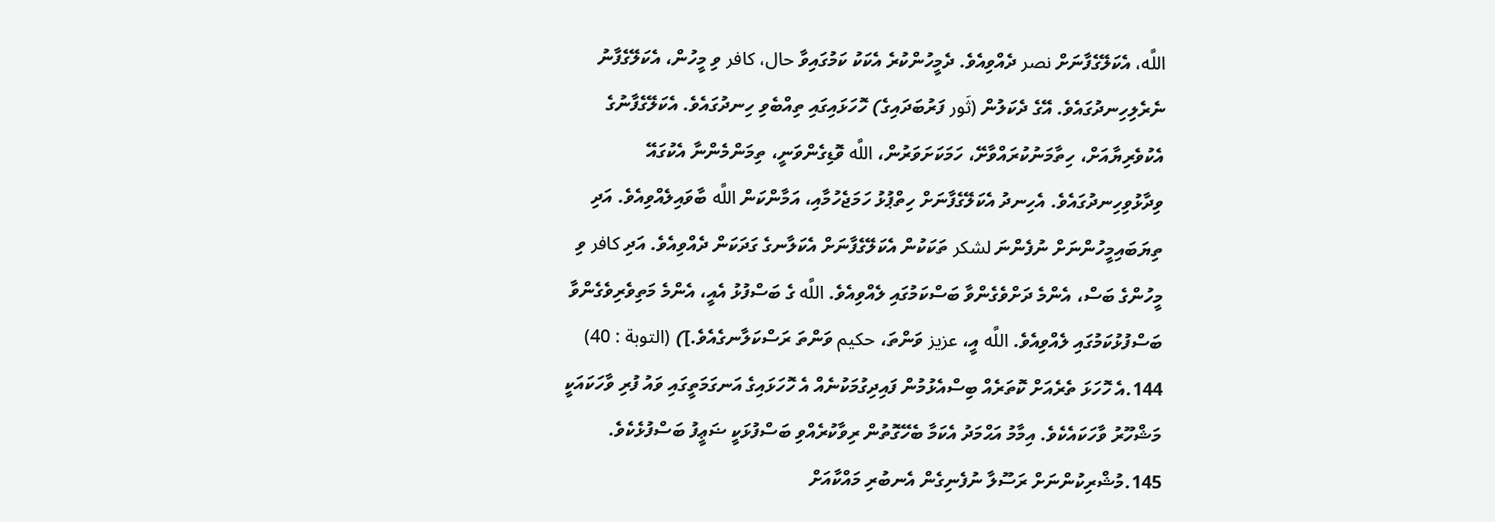اللَّه، އެކަލޭގެފާނަށް نصر ދެއްވިއެވެ. ދެމީހުންކުރެ އެކަކު ކަމުގައިވާ حال، كافر ވި މީހުން، އެކަލޭގެފާނު ނެރެލިހިނދުގައެވެ. އޭގެ ދެކަލުން (ثَور ފަރުބަދައިގެ) ހޮހަޅައިގައި ތިއްބެވި ހިނދުގައެވެ. އެކަލޭގެފާނުގެ އެކުވެރިޔާއަށް، ހިތާމަނުކުރައްވާށޭ، ހަމަކަށަވަރުން، اللَّه ވޮޑިގެންވަނީ، ތިމަންމެންނާ އެކުގައޭ ވިދާޅުވިހިނދުގައެވެ. އެހިނދު އެކަލޭގެފާނަށް ހިތްޕުޅު ހަމަޖެހުމާއި، އަމާންކަން اللَّه ބާވައިލެއްވިއެވެ. އަދި ތިޔަބައިމީހުންނަށް ނުފެންނަ لشكر ތަކަކުން އެކަލޭގެފާނަށް އެކަލާނގެ ގަދަކަން ދެއްވިއެވެ. އަދި كافر ވި މީހުންގެ ބަސް، އެންމެ ދަށްވެގެންވާ ބަސްކަމުގައި ލެއްވިއެވެ. اللَّه ގެ ބަސްފުޅު އެއީ، އެންމެ މަތިވެރިވެގެންވާ ބަސްފުޅުކަމުގައި ލެއްވިއެވެ. اللَّه އީ، عزيز ވަންތަ، حكيم ވަންތަ ރަސްކަލާނގެއެވެ.]) (التوبة : 40)
144.އެ ހޮހަޅަ ތެރެއަށް ކޮތަރެއް ބިސްއެޅުމުން ފައިދިގުމަކުނެއް އެ ހޮހަޅައިގެ އަނގަމަތީގައި ވައު ފުރި ވާހަކައަކީ މަޝްހޫރު ވާހަކައެކެވެ. އިމާމު އަޙްމަދު އެކަމާ ބެހޭގޮތުން ރިވާކުރެއްވި ބަސްފުޅަކީ ޟަޢީފު ބަސްފުޅެކެވެ.
145.މުޝްރިކުންނަށް ރަސޫލާ ނުފެނިގެން އެނބުރި މައްކާއަށް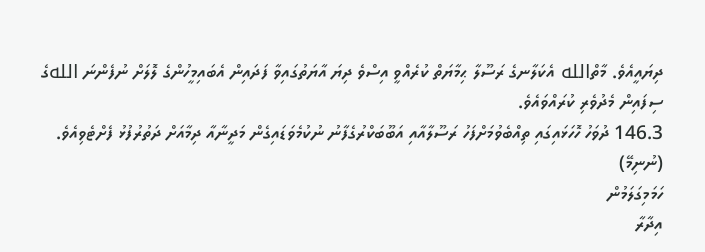ދިޔައީއެވެ. މާތްالله އެކަލާނގެ ރަސޫލާ ޙިމާޔަތް ކުރެއްވީ އިސްވެ ދިޔަ އާޔަތުގައިވާ ފަދައިން އެބައިމީހުންގެ ލޮލަށް ނުފެންނަ اللهގެ ސިފައިން މެދުވެރި ކުރައްވައެވެ.
146.3 ދުވަހު ހޮހަޅައިގައި ތިއްބެވުމަށްފަހު ރަސޫލާއާއި އަބޫބަކްރުގެފާނު ނުކުމެވަޑައިގެން މަދީނާއާ ދިމާއަށް ދަތުރުފުޅު ފެށްޓެވިއެވެ.
(ނުނިމޭ)
ހަމަމިގަލަމުން
އިދާރާ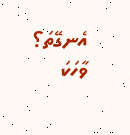އެނގޭތަ؟
ވާހަކަ